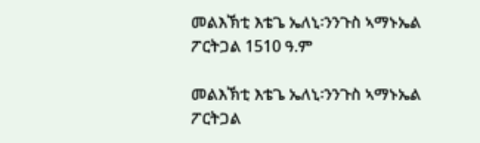መልእኽቲ እቴጌ ኤለኒ፡ንንጉስ ኣማኑኤል ፖርትጋል 1510 ዓ.ም

መልእኽቲ እቴጌ ኤለኒ፡ንንጉስ ኣማኑኤል ፖርትጋል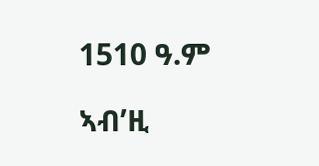1510 ዓ.ም

ኣብ’ዚ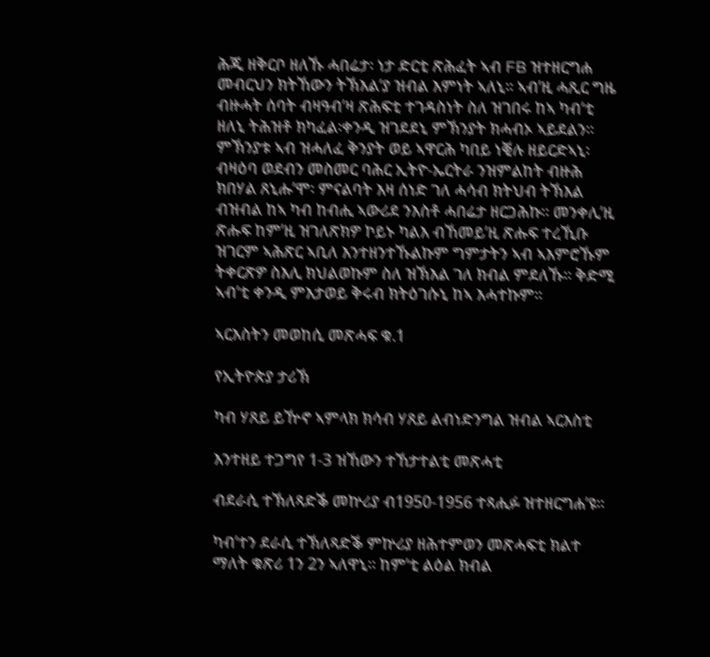ሕጂ ዘቅርቦ ዘለኹ ሓበሬታ፡ ነታ ድርቲ ጽሕፈት ኣብ FB ዝተዘርግሐ መብርህን ክትኸውን ትኽእል’ያ ዝብል እምነት ኣለኒ። ኣብ’ዚ ሓጺር ግዜ ብዙሓት ሰባት ብዛዓብ’ዛ ጽሕፍቲ ተገዳስነት ስለ ዝገበሩ ከኣ ካብ’ቲ ዘለኒ ትሕዝቶ ክካፈል፡ቀንዲ ዝገደደኒ ምኽንያት ክሓብኦ ኣይደልን። ምኽንያቱ ኣብ ዝሓለፈ ቅንያት ወይ ኣዋርሕ ካበይ ነቒሉ ዘይርድኣኒ፡ብዛዕባ ወደብን መስመር ባሕር ኢትዮ-ኤርትራ ንዝምልከት ብዙሕ ክበሃል ጸኒሑ’ሞ፡ ምናልባት እዛ ሰነድ ገለ ሓሳብ ክትህብ ትኽእል ብዝብል ከኣ ካብ ከብሒ ኣውሪደ ንእስቶ ሓበሬታ ዘርጋሕኩ። መንቀሊ’ዚ ጽሑፍ ከም’ዚ ዝገለጽክዎ ኮይኑ ካልእ ብኸመይ’ዚ ጽሑፍ ተረኺቡ ዝገርም ኣሕጽር ኣቢለ እንተዘንተኹልኩም ግምታትን ኣብ ኣእምሮኹም ትቀርጽዎ ስእሊ ክህልወኩም ስለ ዝኽእል ገለ ክብል ምደለኹ። ቅድሚ ኣብ’ቲ ቀንዲ ምእታወይ ቅሩብ ክትዕገሱኒ ከኣ እሓተኩም።

ኣርእስትን መወከሲ መጽሓፍ ቁ.1

የኢትዮጵያ ታሪኽ

ካብ ሃጸይ ይዅኖ ኣምላክ ክሳብ ሃጸይ ልብነድንግል ዝብል ኣርእስቲ

እንተዘይ ተጋግየ 1-3 ዝኸውን ተኸታተልቲ መጽሓቲ

ብደራሲ ተኽለጻድቕ መኵሪያ ብ1950-1956 ተጻሒፉ ዝተዘርግሐ’ዩ።

ካብ’ተን ደራሲ ተኽለጻድቕ ምኵሪያ ዘሕተምወን መጽሓፍቲ ክልተ ማለት ቁጽሪ 1ን 2ን ኣለዋኒ። ከም’ቲ ልዕል ክብል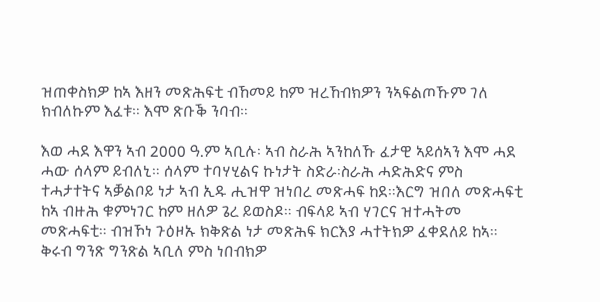ዝጠቀስክዎ ከኣ እዘን መጽሕፍቲ ብኸመይ ከም ዝረኸብክዎን ንኣፍልጦኹም ገለ ክብለኩም እፈቱ። እሞ ጽቡቕ ንባብ።

እወ ሓደ እዋን ኣብ 2000 ዓ.ም ኣቢሉ፡ ኣብ ስራሕ ኣንከለኹ ፈታዊ ኣይሰኣን እሞ ሓደ ሓው ሰላም ይብለኒ። ሰላም ተባሃሂልና ኩነታት ስድራ፡ስራሕ ሓድሕድና ምስ ተሓታተትና ኣቓልቦይ ነታ ኣብ ኢዱ ሒዝዋ ዝነበረ መጽሓፍ ከደ።እርግ ዝበለ መጽሓፍቲ ከኣ ብዙሕ ቁምነገር ከም ዘለዎ ጌረ ይወስዶ። ብፍላይ ኣብ ሃገርና ዝተሓትመ መጽሓፍቲ። ብዝኾነ ጉዕዞኡ ክቅጽል ነታ መጽሕፍ ክርእያ ሓተትክዎ ፈቀደለይ ከኣ። ቅሩብ ግንጽ ግንጽል ኣቢለ ምስ ነበብክዎ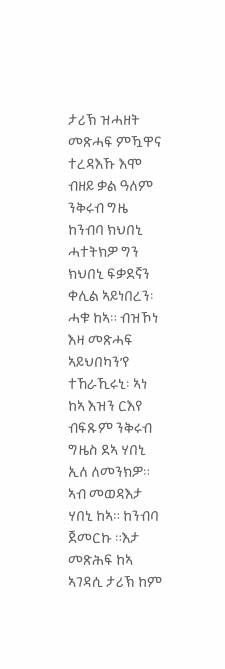ታሪኽ ዝሓዘት መጽሓፍ ምዃዋና ተረዳእኹ እሞ ብዘይ ቃል ዓለም ንቅሩብ ግዜ ከንብባ ክህበኒ ሓተትክዎ ግን ክህበኒ ፍቃደኛን ቀሊል ኣይነበረን፡ ሓቁ ከኣ። ብዝኾነ እዛ መጽሓፍ ኣይህበካን’የ ተኸራኺሩኒ፡ ኣነ ከኣ እዝን ርእየ ብፍጹም ንቅሩብ ግዜስ ደኣ ሃበኒ ኢለ ለመንክዎ። ኣብ መወዳእታ ሃበኒ ከኣ። ከንብባ ጀመርኩ ።እታ መጽሕፍ ከኣ ኣገዳሲ ታሪኽ ከም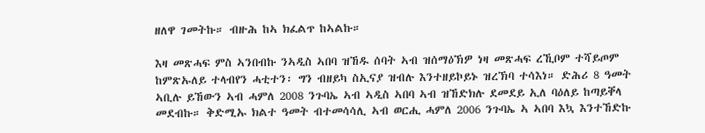ዘለዋ ገመትኩ። ብዙሕ ከኣ ክፈልጥ ከኣልኩ።

እዛ መጽሓፍ ምስ ኣንበብኩ ንኣዲስ ኣበባ ዝኸዱ ሰባት ኣብ ዝሰማዕኽዎ ነዛ መጽሓፍ ረኺቦም ተሻይጦም ከምጽኡለይ ተላብየን ሓቲተን፡ ግን ብዘይካ ስኢናያ ዝብሉ እንተዘይኮይኑ ዝረኽባ ተሳእነ። ድሕሪ 8 ዓመት ኣቢሉ ይኸውን ኣብ ሓምለ 2008 ንጉባኤ ኣብ ኣዲስ ኣበባ ኣብ ዝኸድክሉ ደመደይ ኢለ ባዕለይ ከጣይቐላ መደብኩ። ቅድሚኡ ክልተ ዓመት ብተመሳሳሊ ኣብ ወርሒ ሓምለ 2006 ንጉባኤ ኣ ኣበባ እኳ እንተኸድኩ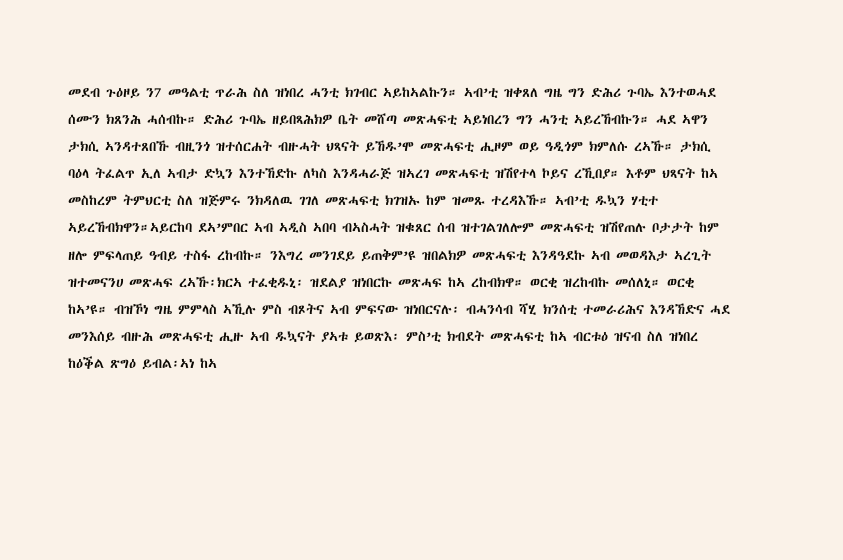መደብ ጉዕዞይ ን7 መዓልቲ ጥራሕ ስለ ዝነበረ ሓንቲ ክገብር ኣይከኣልኩን። ኣብ’ቲ ዝቀጸለ ግዜ ግን ድሕሪ ጉባኤ እንተወሓደ ሰሙን ክጸንሕ ሓሰብኩ። ድሕሪ ጉባኤ ዘይበጻሕክዎ ቤት መሸጣ መጽሓፍቲ ኣይነበረን ግን ሓንቲ ኣይረኸብኩን። ሓደ ኣዋን ታክሲ ኣንዳተጸበኹ ብዚንጎ ዝተሰርሐት ብዙሓት ህጻናት ይኸዱ’ሞ መጽሓፍቲ ሒዞም ወይ ዓዲጎም ክምለሱ ረኣኹ። ታክሲ ባዕላ ትፈልጥ ኢለ ኣብታ ድኳን እንተኸድኩ ለካስ እንዳሓራጅ ዝኣረገ መጽሓፍቲ ዝሽየተላ ኮይና ረኺበያ። እቶም ህጻናት ከኣ መስከረም ትምህርቲ ስለ ዝጅምሩ ንክዳለዉ ገገለ መጽሓፍቲ ክገዝኡ ከም ዝመጹ ተረዳእኹ። ኣብ’ቲ ዱኳን ሃቲተ ኣይረኸብክዋን።ኣይርከባ ደኣ’ምበር ኣብ ኣዲስ ኣበባ ብኣስሓት ዝቁጸር ሰብ ዝተገልገለሎም መጽሓፍቲ ዝሽየጠሉ ቦታታት ከም ዘሎ ምፍላጠይ ዓብይ ተስፋ ረከብኩ። ንእግረ መንገደይ ይጠቅም’ዩ ዝበልክዎ መጽሓፍቲ እንዳዓደኩ ኣብ መወዳእታ ኣረጊት ዝተመናንሀ መጽሓፍ ረኣኹ፡ክርኣ ተፈቂዱኒ፡ ዝደልያ ዝነበርኩ መጽሓፍ ከኣ ረከብክዋ። ወርቂ ዝረከብኩ መሰለኒ። ወርቂ ከኣ’ዩ። ብዝኾነ ግዜ ምምላስ ኣኺሉ ምስ ብጾትና ኣብ ምፍናው ዝነበርናሉ፡ ብሓንሳብ ሻሂ ክንሰቲ ተመራሪሕና እንዳኸድና ሓደ መንእሰይ ብዙሕ መጽሓፍቲ ሒዙ ኣብ ዱኳናት ያኣቱ ይወጽእ፡ ምስ’ቲ ክብደት መጽሓፍቲ ከኣ ብርቱዕ ዝናብ ስለ ዝነበረ ከዕቕል ጽግዕ ይብል፡ኣነ ከኣ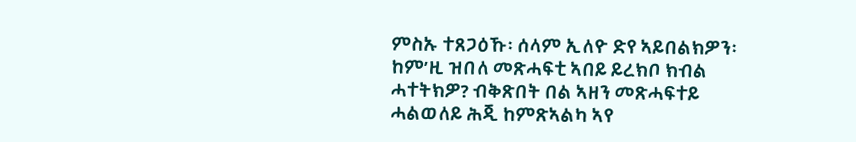ምስኡ ተጸጋዕኹ፡ ሰላም ኢለዮ ድየ ኣይበልክዎን፡ ከም’ዚ ዝበለ መጽሓፍቲ ኣበይ ይረክቦ ክብል ሓተትክዎ? ብቅጽበት በል ኣዘን መጽሓፍተይ ሓልወለይ ሕጂ ከምጽኣልካ ኣየ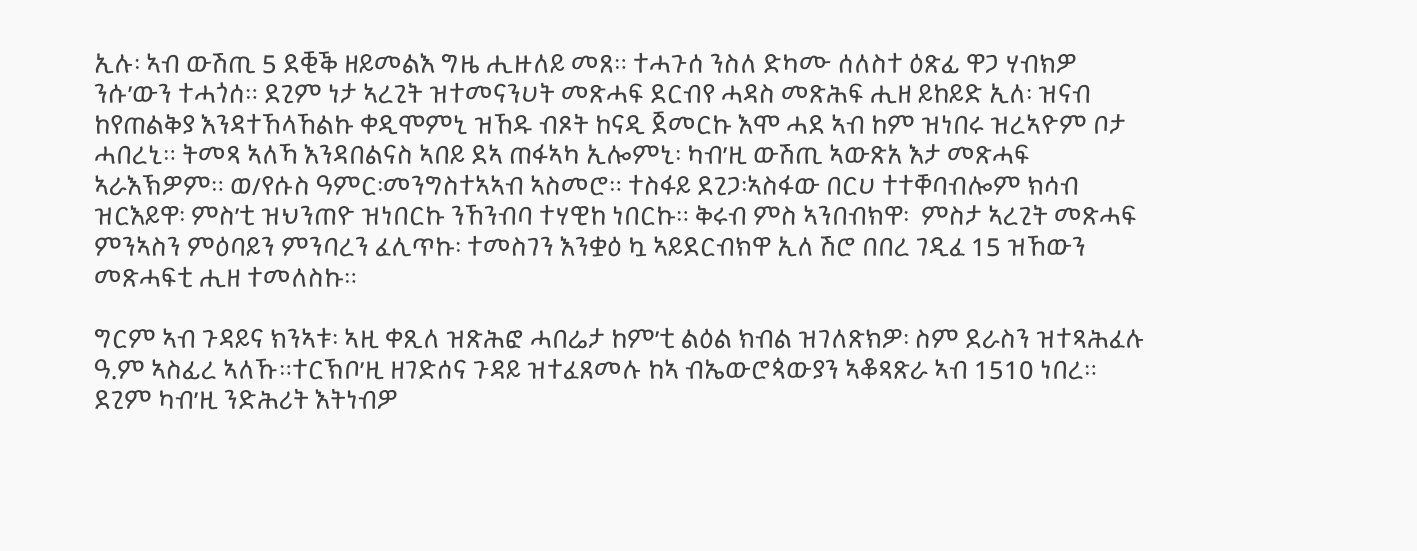ኢሉ፡ ኣብ ውሽጢ 5 ደቒቕ ዘይመልእ ግዜ ሒዙለይ መጸ። ተሓጉሰ ንስለ ድካሙ ሰለስተ ዕጽፊ ዋጋ ሃብክዎ ንሱ’ውን ተሓጎሰ። ደጊም ነታ ኣረጊት ዝተመናንሀት መጽሓፍ ደርብየ ሓዳስ መጽሕፍ ሒዘ ይከይድ ኢለ፡ ዝናብ ከየጠልቅያ እንዳተኸላኸልኩ ቀዲሞምኒ ዝኸዱ ብጾት ከናዲ ጀመርኩ እሞ ሓደ ኣብ ከም ዝነበሩ ዝረኣዮም ቦታ ሓበረኒ። ትመጻ ኣለኻ እንዳበልናስ ኣበይ ደኣ ጠፋኣካ ኢሎምኒ፡ ካብ’ዚ ውሽጢ ኣውጽአ እታ መጽሓፍ ኣራእኽዎም። ወ/የሱስ ዓምር፡መንግስተኣኣብ ኣስመሮ። ተስፋይ ደጊጋ፡ኣስፋው በርሀ ተተቐባብሎም ክሳብ ዝርእይዋ፡ ምስ’ቲ ዝህንጠዮ ዝነበርኩ ንኸንብባ ተሃዊከ ነበርኩ። ቅሩብ ምስ ኣንበብክዋ፡  ምስታ ኣረጊት መጽሓፍ ምንኣስን ምዕባይን ምንባረን ፈሊጥኩ፡ ተመስገን እንቋዕ ኳ ኣይደርብክዋ ኢለ ሽሮ በበረ ገዲፈ 15 ዝኸውን መጽሓፍቲ ሒዘ ተመለስኩ።

ግርም ኣብ ጉዳይና ክንኣቱ፡ ኣዚ ቀጺለ ዝጽሕፎ ሓበሬታ ከም’ቲ ልዕል ክብል ዝገለጽክዎ፡ ስም ደራስን ዝተጻሕፈሉ ዓ.ም ኣስፊረ ኣለኹ።ተርኽቦ’ዚ ዘገድሰና ጉዳይ ዝተፈጸመሉ ከኣ ብኤውሮጳውያን ኣቆጻጽራ ኣብ 1510 ነበረ። ደጊም ካብ’ዚ ንድሕሪት እትነብዎ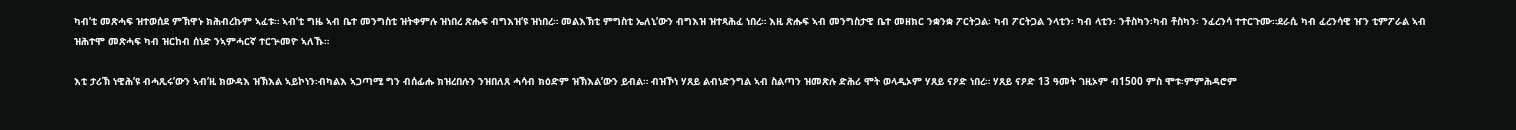ካብ’ቲ መጽሓፍ ዝተወሰደ ምኽዋኑ ክሕብረኩም ኣፈቱ። ኣብ’ቲ ግዜ ኣብ ቤተ መንግስቲ ዝትቀምሉ ዝነበረ ጽሑፍ ብግእዝ’ዩ ዝነበረ። መልእኽቲ ምግስቲ ኤለኒ’ውን ብግእዝ ዝተጻሕፈ ነበረ። እዚ ጽሑፍ ኣብ መንግስታዊ ቤተ መዘክር ንቋንቋ ፖርትጋል፡ ካብ ፖርትጋል ንላቲን፡ ካብ ላቲን፡ ንቶስካን፡ካብ ቶስካን፡ ንፈረንሳ ተተርጉሙ።ደራሲ ካብ ፈረንሳዊ ዠን ቲምፖራል ኣብ ዝሕተሞ መጽሓፍ ካብ ዝርከብ ሰነድ ንኣምሓርኛ ተርጕመዮ ኣለኹ።

እቲ ታሪኽ ነዊሕ’ዩ ብሓጺሩ’ውን ኣብ’ዚ ክውዳእ ዝኽእል ኣይኮነን፡ብካልእ ኣጋጣሚ ግን ብሰፊሑ ክዝረበሉን ንዝበለጸ ሓሳብ ክዕድም ዝኽእል’ውን ይብል። ብዝኾነ ሃጸይ ልብነድንግል ኣብ ስልጣን ዝመጽሉ ድሕሪ ሞት ወላዲኦም ሃጸይ ናዖድ ነበረ። ሃጸይ ናዖድ 13 ዓመት ገዚኦም ብ1500 ምስ ሞቱ፡ምምሕዳሮም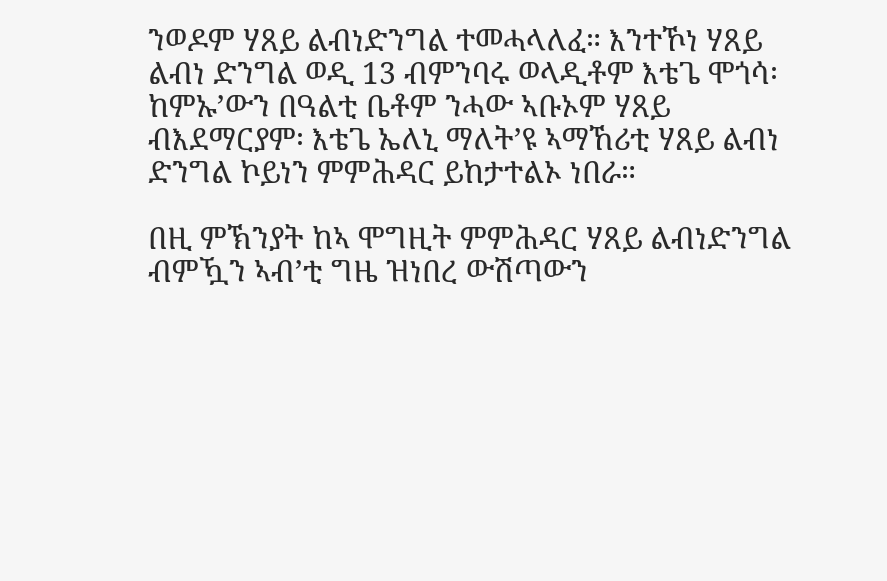ንወዶም ሃጸይ ልብነድንግል ተመሓላለፈ። እንተኾነ ሃጸይ ልብነ ድንግል ወዲ 13 ብምንባሩ ወላዲቶም እቴጌ ሞጎሳ፡ ከምኡ’ውን በዓልቲ ቤቶም ንሓው ኣቡኦም ሃጸይ ብእደማርያም፡ እቴጌ ኤለኒ ማለት’ዩ ኣማኸሪቲ ሃጸይ ልብነ ድንግል ኮይነን ምምሕዳር ይከታተልኦ ነበራ።

በዚ ምኽንያት ከኣ ሞግዚት ምምሕዳር ሃጸይ ልብነድንግል ብምዃን ኣብ’ቲ ግዜ ዝነበረ ውሽጣውን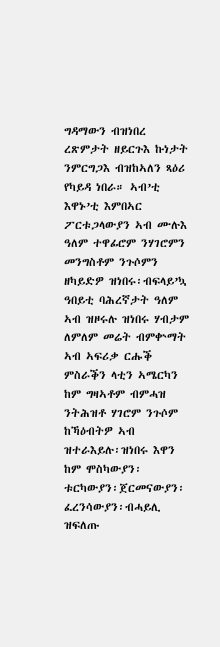ግዳማውን ብዝነበረ ረጽምታት ዘይርጉእ ኩነታት ንምርግጋእ ብዝከኣለን ጻዕሪ የካይዳ ነበራ። ኣብ’ቲ እዋኑ’ቲ እምበኣር ፖርቱጋላውያን ኣብ ሙሉእ ዓለም ተዋፊሮም ንሃገሮምን መንግስቶም ንጉሶምን ዘካይድዎ ዝነበሩ፡ብፍላይ’ኳ ዓበይቲ ባሕረኛታት ዓለም ኣብ ዝዞሩሉ ዝነበሩ ሃብታም ለምለም መሬት ብምቍማት ኣብ ኣፍሪቃ ርሑቕ ምስራቕን ላቲን ኣሜርካን ከም ግዛኣቶም ብምሓዝ ንትሕዝቶ ሃገሮም ንጉሶም ከኻዕብትዎ ኣብ ዝተራእይሉ፡ዝነበሩ እዋን ከም ሞስካውያን፡ቱርካውያን፡ጀርመናውያን፡ፈረንሳውያን፡ብሓይሊ ዝፍለጡ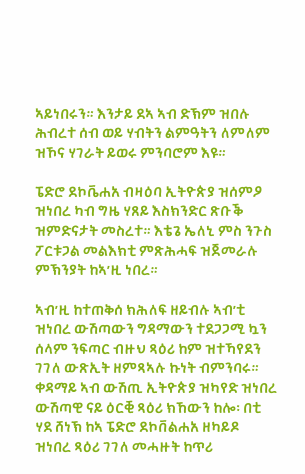ኣይነበሩን። እንታይ ደኣ ኣብ ድኽም ዝበሉ ሕብረተ ሰብ ወይ ሃብትን ልምዓትን ለምለም ዝኾና ሃገራት ይወሩ ምንባሮም እዩ።

ፔድሮ ደኮቬሐአ ብዛዕባ ኢትዮጵያ ዝሰምዖ ዝነበረ ካብ ግዜ ሃጸይ እስክንድር ጽቡቕ ዝምድናታት መስረተ። እቴጌ ኤለኒ ምስ ንጉስ ፖርቱጋል መልእክቲ ምጽሕሓፍ ዝጀመራሉ ምኽንያት ከኣ’ዚ ነበረ።

ኣብ’ዚ ከተጠቅሰ ክሕለፍ ዘይብሉ ኣብ’ቲ ዝነበረ ውሽጣውን ግዳማውን ተደጋጋሚ ኳን ሰላም ንፍጣር ብዙህ ጻዕሪ ከም ዝተኻየደን ገገለ ውጽኢት ዘምጻኣሉ ኩነት ብምንባሩ። ቀዳማይ ኣብ ውሽጢ ኢትዮጵያ ዝካየድ ዝነበረ ውሽጣዊ ናይ ዕርቒ ጻዕሪ ክኸውን ከሎ፡ በቲ ሃደ ሸነኽ ከኣ ፔድሮ ደኮቨልሐአ ዘካይዶ ዝነበረ ጻዕሪ ገገለ መሓዙት ከጥሪ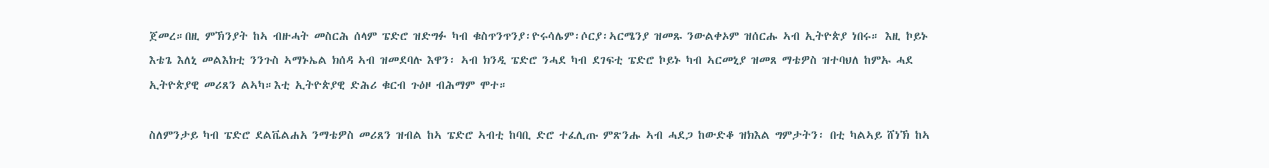ጀመረ።በዚ ምኽንያት ከኣ ብዙሓት መስርሕ ሰላም ፔድሮ ዝድግፉ ካብ ቁስጥንጥንያ፡ዮሩሳሌም፡ሶርያ፡ኣርሜንያ ዝመጹ ንውልቀኦም ዝሰርሑ ኣብ ኢትዮጵያ ነበሩ። እዚ ኮይኑ እቴጌ እለኒ መልእክቲ ንንጉስ ኣማኑኤል ክሰዳ ኣብ ዝመደባሉ እዋን፡ ኣብ ክንዲ ፔድሮ ንሓደ ካብ ደገፍቲ ፔድሮ ኮይኑ ካብ ኣርመኒያ ዝመጸ ማቴዎስ ዝተባህለ ከምኡ ሓደ ኢትዮጵያዊ መሪጸን ልኣካ።እቲ ኢትዮጵያዊ ድሕሪ ቁርብ ጉዕዞ ብሕማም ሞተ።

ስለምንታይ ካብ ፔድሮ ደልቬልሐአ ንማቴዎስ መሪጸን ዝብል ከኣ ፔድሮ ኣብቲ ከባቢ ድሮ ተፈሊጡ ምጽንሑ ኣብ ሓደጋ ከውድቆ ዝክእል ግምታትን፡ በቲ ካልኣይ ሸነኽ ከኣ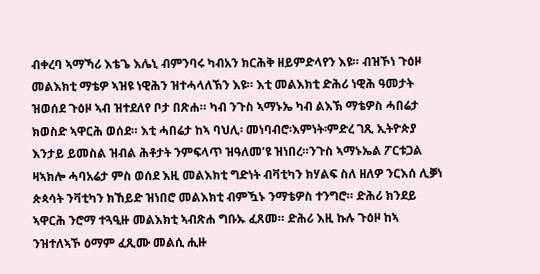ብቀረባ ኣማኻሪ እቴጌ እሌኒ ብምንባሩ ካብአን ክርሕቅ ዘይምድላየን እዩ። ብዝኾነ ጉዕዞ መልእክቲ ማቴዎ ኣዝዩ ነዊሕን ዝተሓላለኽን እዩ። እቲ መልእክቲ ድሕሪ ነዊሕ ዓመታት ዝወሰደ ጉዕዞ ኣብ ዝተደለየ ቦታ በጽሐ። ካብ ንጉስ ኣማኑኤ ካብ ልእኽ ማቴዎስ ሓበሬታ ክወስድ ኣዋርሕ ወሰደ። እቲ ሓበሬታ ከኣ ባህሊ፡ መነባብሮ፡እምነት፡ምድረ ገጺ ኢትዮጵያ እንታይ ይመስል ዝብል ሕቶታት ንምፍላጥ ዝዓለመ’ዩ ዝነበረ።ንጉስ ኣማኑኤል ፖርቱጋል ዛኣክሎ ሓባአሬታ ምስ ወሰደ እዚ መልእክቲ ግድነት ብቫቲካን ክሃልፍ ስለ ዘለዎ ንርእሰ ሊቓነ ጵጳሳት ንቫቲካን ክኸይድ ዝነበሮ መልእክቲ ብምዃኑ ንማቴዎስ ተንግሮ። ድሕሪ ክንደይ ኣዋርሕ ንሮማ ተጓዒዙ መልእክቲ ኣብጽሐ ግቡኡ ፈጸመ። ድሕሪ እዚ ኩሉ ጉዕዞ ከኣ ንዝተለኣኾ ዕማም ፈጺሙ መልሲ ሒዙ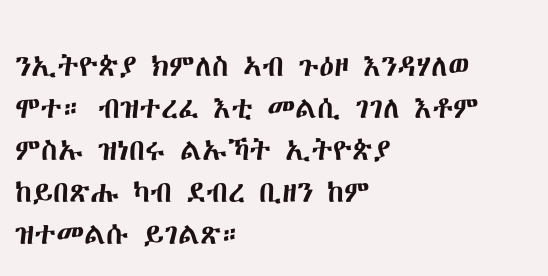ንኢትዮጵያ ክምለስ ኣብ ጉዕዞ እንዳሃለወ ሞተ። ብዝተረፈ እቲ መልሲ ገገለ እቶም ምስኡ ዝነበሩ ልኡኻት ኢትዮጵያ ከይበጽሑ ካብ ደብረ ቢዘን ከም ዝተመልሱ ይገልጽ።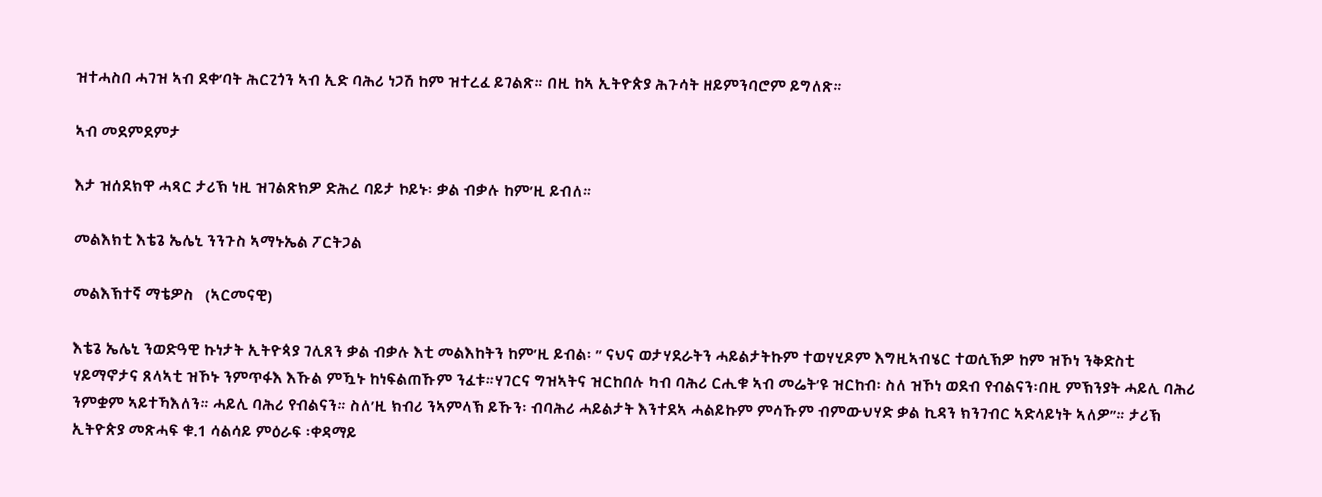ዝተሓስበ ሓገዝ ኣብ ደቀ’ባት ሕርጊጎን ኣብ ኢድ ባሕሪ ነጋሽ ከም ዝተረፈ ይገልጽ። በዚ ከኣ ኢትዮጵያ ሕጉሳት ዘይምንባሮም ይግለጽ።

ኣብ መደምደምታ

እታ ዝሰደክዋ ሓጻር ታሪኽ ነዚ ዝገልጽክዎ ድሕረ ባይታ ኮይኑ፡ ቃል ብቃሉ ከም’ዚ ይብለ።

መልእክቲ እቴጌ ኤሌኒ ንንጉስ ኣማኑኤል ፖርትጋል

መልእኽተኛ ማቴዎስ   (ኣርመናዊ)

እቴጌ ኤሌኒ ንወድዓዊ ኩነታት ኢትዮጳያ ገሊጸን ቃል ብቃሉ እቲ መልእከትን ከም’ዚ ይብል፡ ” ናህና ወታሃደራትን ሓይልታትኩም ተወሃሂዶም እግዚኣብሄር ተወሲኽዎ ከም ዝኾነ ንቅድስቲ ሃይማኖታና ጸላኣቲ ዝኾኑ ንምጥፋእ እኹል ምዃኑ ከነፍልጠኹም ንፈቱ።ሃገርና ግዝኣትና ዝርከበሉ ካብ ባሕሪ ርሒቁ ኣብ መሬት’ዩ ዝርከብ፡ ስለ ዝኾነ ወደብ የብልናን፡በዚ ምኽንያት ሓይሊ ባሕሪ ንምቋም ኣይተኻእለን። ሓይሊ ባሕሪ የብልናን። ስለ’ዚ ክብሪ ንኣምላኽ ይኹን፡ ብባሕሪ ሓይልታት እንተደኣ ሓልይኩም ምሳኹም ብምውህሃድ ቃል ኪዳን ክንገብር ኣድላይነት ኣለዎ”። ታሪኽ ኢትዮጵያ መጽሓፍ ቁ.1 ሳልሳይ ምዕራፍ ፡ቀዳማይ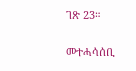ገጽ 23።

መተሓሳሰቢ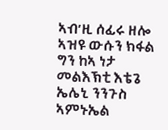ኣብ’ዚ ሰፊሩ ዘሎ ኣዝዩ ውሱን ክፋል ግን ከኣ ነታ መልእኽቲ እቴጌ ኤሌኒ ንንጉስ ኣምኑኤል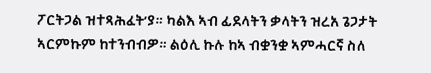ፖርትጋል ዝተጻሕፈት’ያ። ካልእ ኣብ ፊደላትን ቃላትን ዝረአ ጌጋታት ኣርምኩም ከተንብብዎ። ልዕሊ ኩሉ ከኣ ብቋንቋ ኣምሓርኛ ስለ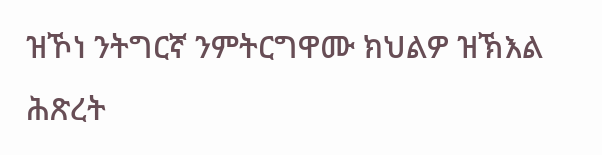ዝኾነ ንትግርኛ ንምትርግዋሙ ክህልዎ ዝኽእል ሕጽረት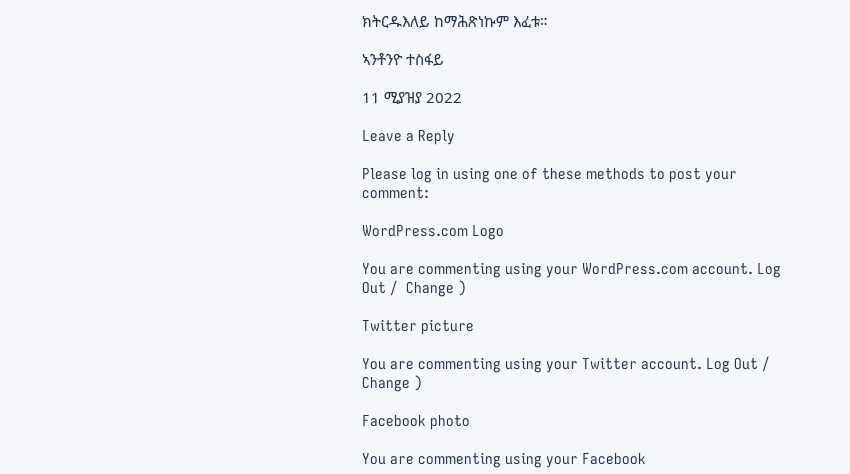ክትርዱእለይ ከማሕጽነኩም እፈቱ።

ኣንቶንዮ ተስፋይ

11 ሚያዝያ 2022

Leave a Reply

Please log in using one of these methods to post your comment:

WordPress.com Logo

You are commenting using your WordPress.com account. Log Out /  Change )

Twitter picture

You are commenting using your Twitter account. Log Out /  Change )

Facebook photo

You are commenting using your Facebook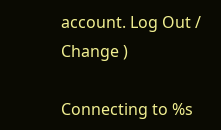account. Log Out /  Change )

Connecting to %s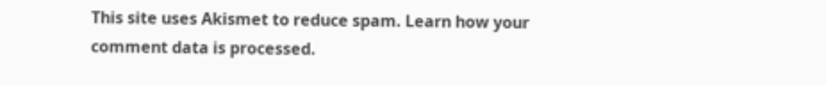This site uses Akismet to reduce spam. Learn how your comment data is processed.